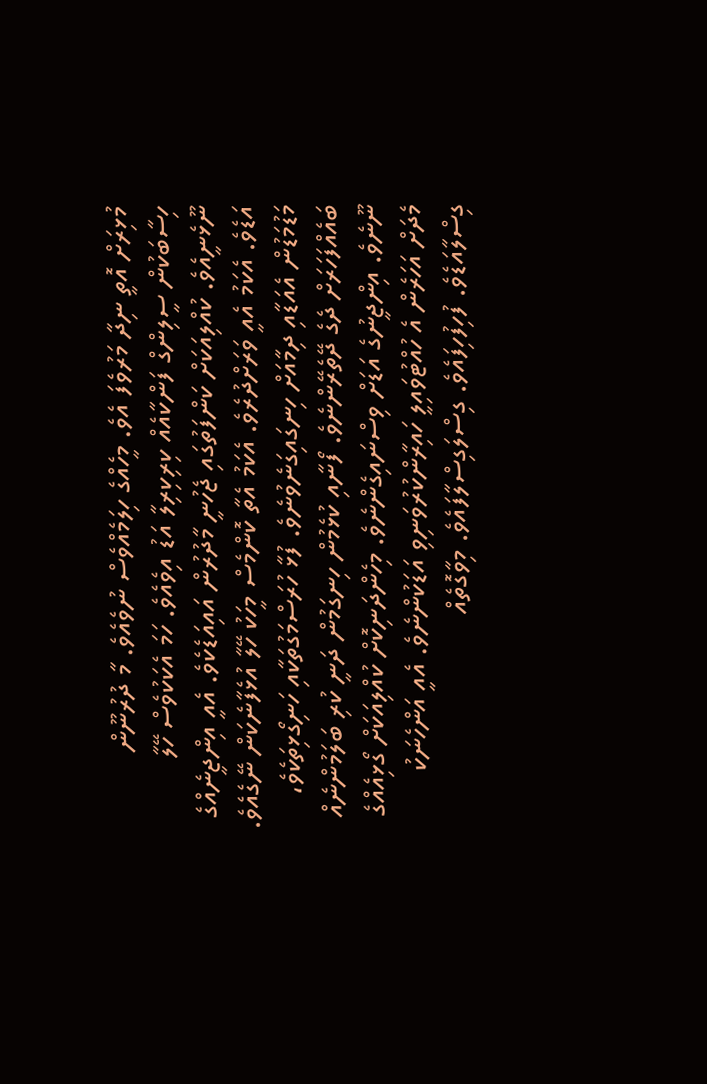މުޅިރަށް އޮތީ ނިދާ މަރުވެފަ އެވެ. މީހެއްގެ ހިލަމެއްވެސް ނުވެއެވެ. މާ ދުރުނޫން ހިސާބަކުން ސީލިންގް ފަންކާއެއް ކިރިކިރިލާ އަޑު އިވެއެވެ. ހަމަ އެކަކުވެސް ހޭލާ ނޫޅެނީއެވެ. ކުއްލިއަކަށް ކަންފަތުގައި ޖެހުނީ މާދުރުން އައިއަޑެކެވެ. އެއީ އިންޖީނެއްގެ އަޑެވެ. އެކަމު އެއީ ވަރަށްދުރެވެ. އެކަމު އެތާ ކޮންމެސް މީހަކު ހޭލާ އުޅެފާނެކަން ނޭގެއެވެ. މަޑުމަޑުން އެއަޑާއި ދިމާއަށް ހިނގައިގަނެވުނެވެ. ފުޅާ ހުރަސްމަގުތަކާއި ހަނިގޯޅިތަކެވެ، ބައެއްފަހަރަށް ދެގެ ދޭތެރޭންނެވެ. ފޯނާއި ކުޅެމުން ހިނގަމުން ދަނީ ކުރި ބަލަމުންނެއް ނޫނެވެ. އިންޖީނުގެ އަޑަށް ވިސްނައިގެންނެވެ. މިހެންދަނިކޮށް ކުއްލިއަކަށް ގޯޅިއެއްގެ މެދަށް އަހަރެން އެ ހުއްޓުވައިލީ ހައިރާންކުރުވަނިވި އަޑަކުންނެވެ. އެއީ އަންހެނަކު ގިސްލާއަޑެވެ. ފުހިފުހިފައެވެ. ގިސްލަގިސްލާފައެވެ. މިވާގޮތެއް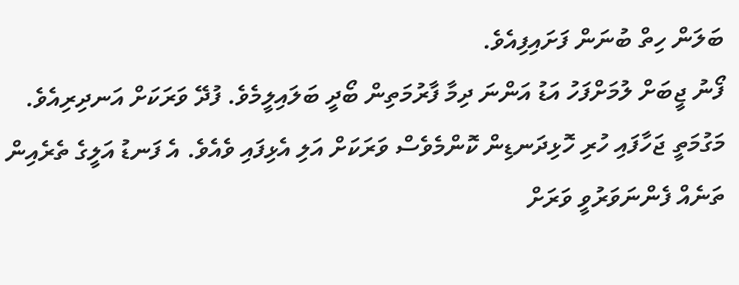ބަލަން ހިތް ބުނަން ފަށައިފިއެވެ.
ފޯނު ޖީބަށް ލުމަށްފަހު އަޑު އަންނަ ދިމާ ފާރުމަތިން ބޯދީ ބަލައިލީމެވެ. ފުދޭ ވަރަކަށް އަނދިރިއެވެ. މަގުމަތީ ޖަހާފައި ހުރި ހޮޅިދަނޑިން ކޮންމެވެސް ވަރަކަށް އަލި އެޅިފައި ވެއެވެ. އެ ފަނޑު އަލީގެ ތެރެއިން ތަނެއް ފެންނަވަރުވީ ވަރަށް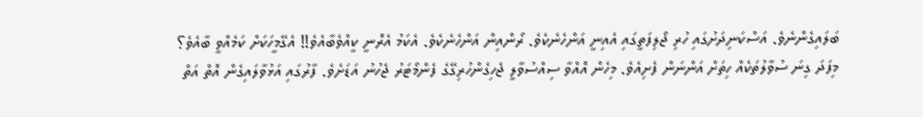ބަލައިގެންނެވެ. އަސްކަނިދަށުގައި ހުރި ޖޯލިފަތީގައި އެއިނީ އަންހެނެކެވެ. ރޯންއިން އަންހެނެކެވެ. އެކަމު އެރޮނީ ކީއްވެބާއެވެ!! އެގޭމީހަކަށް ކަމެއްވީ ބާއެވެ؟
މިފަދަ ގިނަ ސުވާލުތަކެއް ހިތަށް އަންނަން ފެށިއެވެ. މިހެން އޮއްވާ ސިއްސުވާލީ ޖެހިގެންހުރިގޭގެ ފެންމޯޓަރު ޖެހުނު އަޑަށެވެ. ފާރުގައި އަޅުވާލައިގެން އޮތް އަތް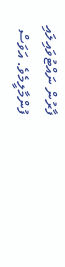ފާރުން ނައްޓުވައިލައި ފުންމާލީމެވެ. އަވަސް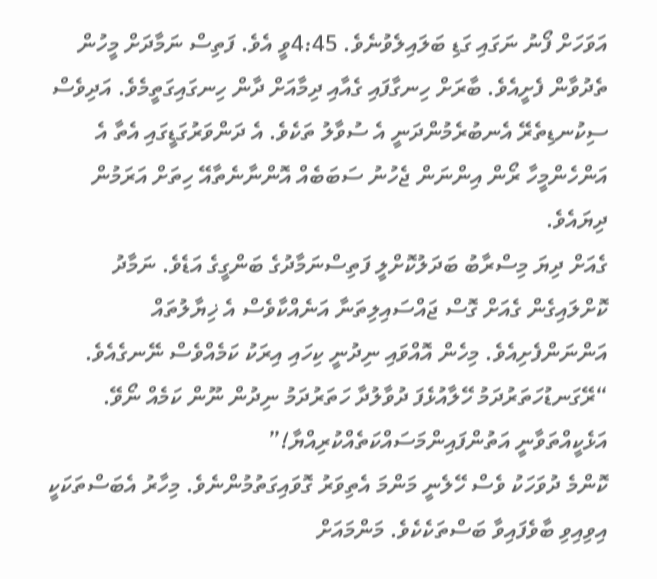އަވަހަށް ފޯނު ނަގައި ގަޑި ބަލައިލެވުނެވެ. 4:45ވީ އެވެ. ފަތިސް ނަމާދަށް މީހުން ތެދުވާން ފެށީއެވެ. ބާރަށް ހިނގާފައި ގެއާއި ދިމާއަށް ދާން ހިނގައިގަތީމެވެ. އަދިވެސް ސިކުނޑިތެރޭ އެނބުރެމުންދަނީ އެ ސުވާލު ތަކެވެ. އެ ދަންވަރުގަޑީގައި އެތާ އެ އަންހެންމީހާ ރޯން އިންނަން ޖެހުނު ސަބަބެއް އޮންނާނެތާއޭ ހިތަށް އަރަމުން ދިޔައެވެ.
ގެއަށް ދިޔަ މިސްރާބު ބަދަލުކޮށްލީ ފަތިސްނަމާދުގެ ބަންގީގެ އަޑެވެ. ނަމާދު ކޮށްލައިގެން ގެއަށް ގޮސް ޖައްސައިލިތަނާ އަނެއްކާވެސް އެ ޚިޔާލުތައް އަންނަންފެށިއެވެ. މިހެން އޮއްވައި ނިދުނީ ކިހައި އިރަކު ކަމެއްވެސް ނޭނގެއެވެ.
“ރޭގަނޑުހަތަރުދަމު ހޭލާއުޅެފަ ދުވާލުދާ ހަތަރުދަމު ނިދުން ނޫން ކަމެއް ނޯވޭ. އަޅެކީއްތަވާނީ އަތުންފައިންމަސައްކަތެއްކުރިއްޔާ!”
ކޮންމެ ދުވަހަކު ވެސް ހޭލެނީ މަންމަ އެތިވަރު ގޮވައިގަތުމުންނެވެ. މިހާރު އެބަސްތަކަކީ އިވިއިވި ބާވެފައިވާ ބަސްތަކެކެވެ. މަންމައަށް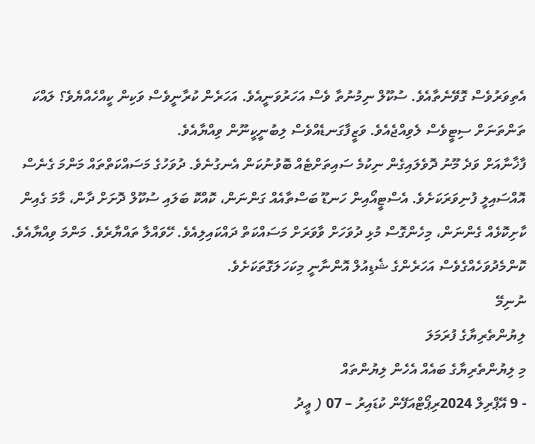އެތިވަރުވެސް ގޮވޭނެތާއެވެ. ސުކޫލް ނިމުނުތާ ވެސް އަހަރުވަނީއެވެ. އަހަރެން ކުރާނީވެސް ވަކިން ކީއްހެއްޔެވެ؟ ލައްކަ ތަންތަނަށް ސިޓީވެސް ލެވިއްޖެއެވެ. ވަޒީފާގަނޑެއްވެސް ލިބުނީކީނޫން ވިއްޔާއެވެ.
ފާޚާނާއަށް ވަދެ މޫނު ދޮވެލައިގެން ނިކުމެ ސައިތަށްޓެއް ބޮވުނުކަން އެނގުނެވެ. ދުވަހުގެ މަސައްކަތްތައް މަންމަ ގެނެސް އޮއްސައިލީ ފުނިވަރަކަށެވެ. އެސްޓީއޯއިން ހަނޑޫ ބަސްތާއެއް ގަންނަން، ކޮއްކޮ ބަލައި ސުކޫލް ދޮށަށް ދާން، މާމަ ގެއިން ކާށިކޮޅެއް ގެންނަން، މިހެންގޮސް މުޅި ދުވަހަށް ވާވަރަށް މަސައްކަތް ދައްކައިލިއެވެ. ހޭވައްލާ ތައްޔާރެވެ. މަންމަ ވިއްޔާއެވެ. ކޮންމެދުވަހެއްގެވެސް އަހަރެންގެ ޝެޑިއުލް އޮންނާނީ މިކަހަލަގޮތަކަށެވެ.
ނުނިމޭ
ލިޔުންތެރިޔާގެ ފުރަމަލަ
މި ލިޔުންތެރިޔާގެ ބައެއް އެހެން ލިޔުންތައް
- 9 އޭޕްރިލް 2024ރިޕޯޓްއަފޭން ކުޑައިރު – 07 ( ޢީދު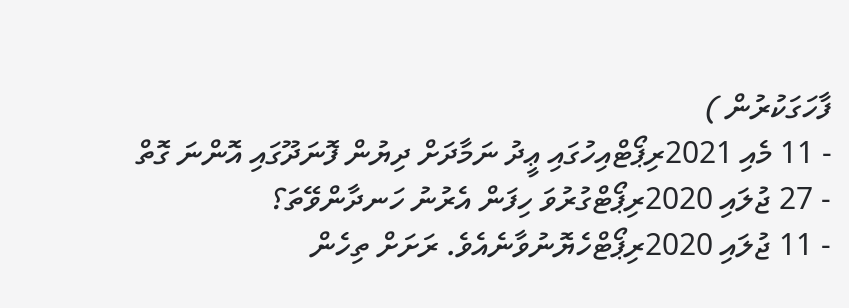ފާހަގަކުރުން )
- 11 މެއި 2021ރިޕޯޓްއިހުގައި ޢީދު ނަމާދަށް ދިޔުން ފޮނަދޫގައި އޮންނަ ގޮތް
- 27 ޖުލައި 2020ރިޕޯޓްގުރުވަ ހިފަން އެރުނު ހަނދާންވޭތަ؟
- 11 ޖުލައި 2020ރިޕޯޓްހެޔޮނުވާނެއެވެ. ރަށަށް ތިހެން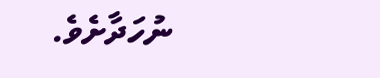ނުހަދާށެވެ.